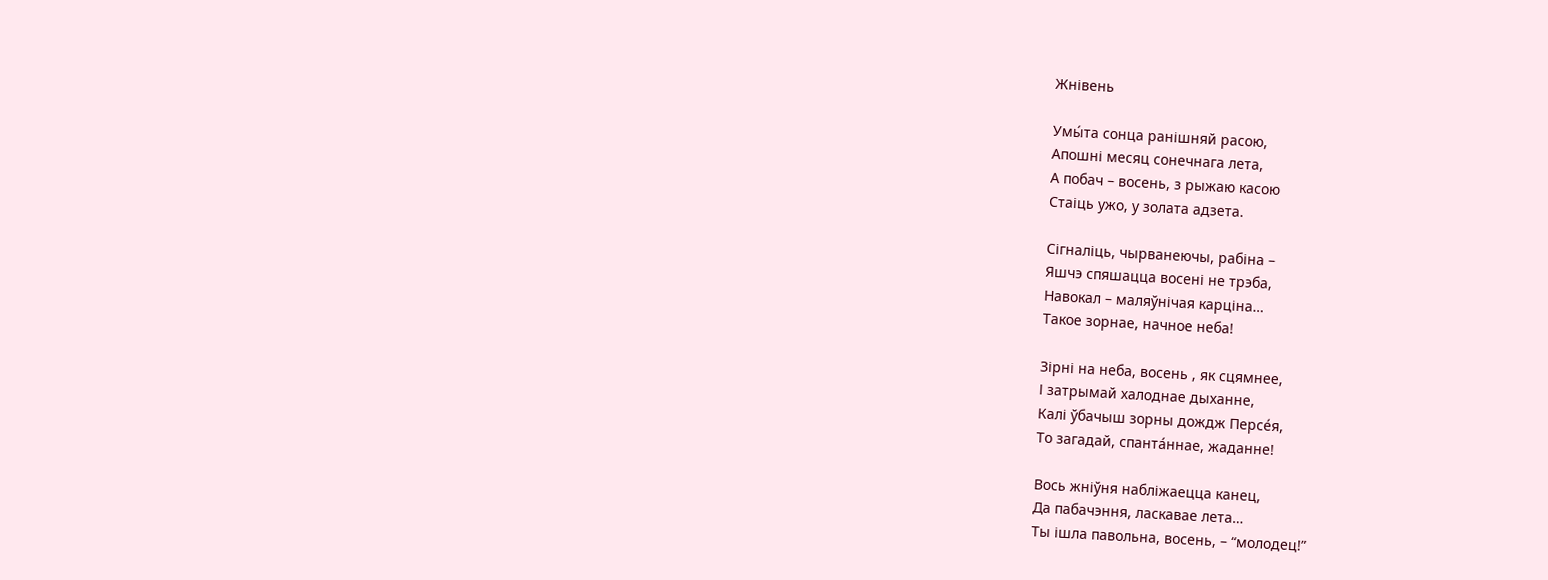Жнівень

Умы́та сонца ранішняй расою,
Апошні месяц сонечнага лета,
А побач – восень, з рыжаю касою
Стаіць ужо, у золата адзета.

Сігналіць, чырванеючы, рабіна –
Яшчэ спяшацца восені не трэба,
Навокал – маляўнічая карціна…
Такое зорнае, начное неба!

Зірні на неба, восень , як сцямнее,
І затрымай халоднае дыханне,
Калі ўбачыш зорны дождж Персе́я,
То загадай, спанта́ннае, жаданне!

Вось жніўня набліжаецца канец,
Да пабачэння, ласкавае лета…
Ты ішла павольна, восень, – “молодец!”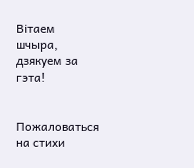Вітаем шчыра, дзякуем за гэта!


Пожаловаться на стихи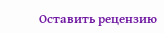Оставить рецензию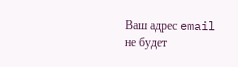Ваш адрес email не будет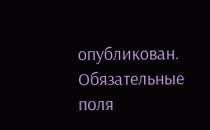опубликован. Обязательные поля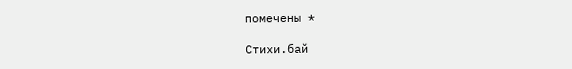помечены *

Стихи.бай